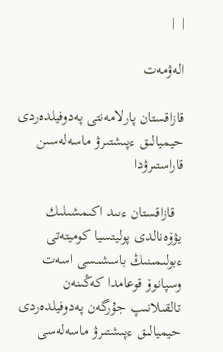|  |

الەۋمەت

قازاقستان پارلامەنتى پەدوفيلدەردى حيميالىق ءپىشتىرۋ ماسەلەسىن قاراستىرۋدا

  قازاقستان ءىىد اكىمشىلىك يۋۆەنالدى پوليتسيا كوميتەتى ءبولىمىنىڭ باسشىسى اسەت وسپانوۆ قوعامدا كەڭىنەن تالقىلانىپ جۇرگەن پەدوفيلدەردى حيميالىق ءپىشتىرۋ ماسەلەسى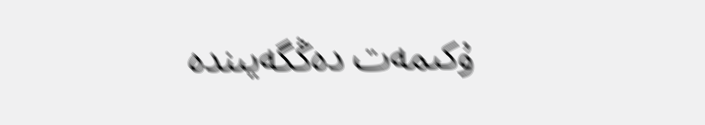ۇكىمەت دەڭگەيىندە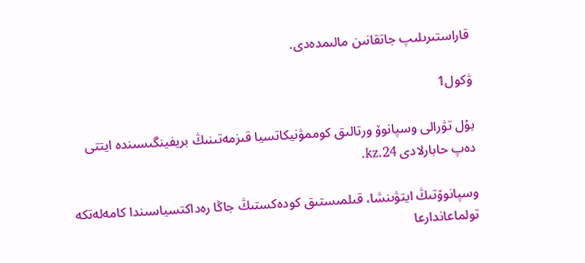قاراستىرىلىپ جاتقانىن مالىمدەدى.

ۋكول1

بۇل تۋرالى وسپانوۆ ورتالىق كوممۋنيكاتسيا قىزمەتىنىڭ بريفينگىسىندە ايتتى دەپ حابارلادى 24.kz.

وسپانوۆتىڭ ايتۋىنشا، قىلمىستىق كودەكستىڭ جاڭا رەداكتسياسىندا كامەلەتكە تولماعاندارعا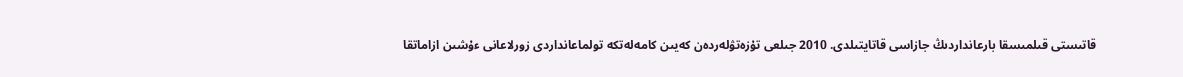قاتىستى قىلمىسقا بارعانداردىڭ جازاسى قاتايتىلدى. 2010 جىلعى تۇزەتۋلەردەن كەيىن كامەلەتكە تولماعانداردى زورلاعانى ءۇشىن ازاماتقا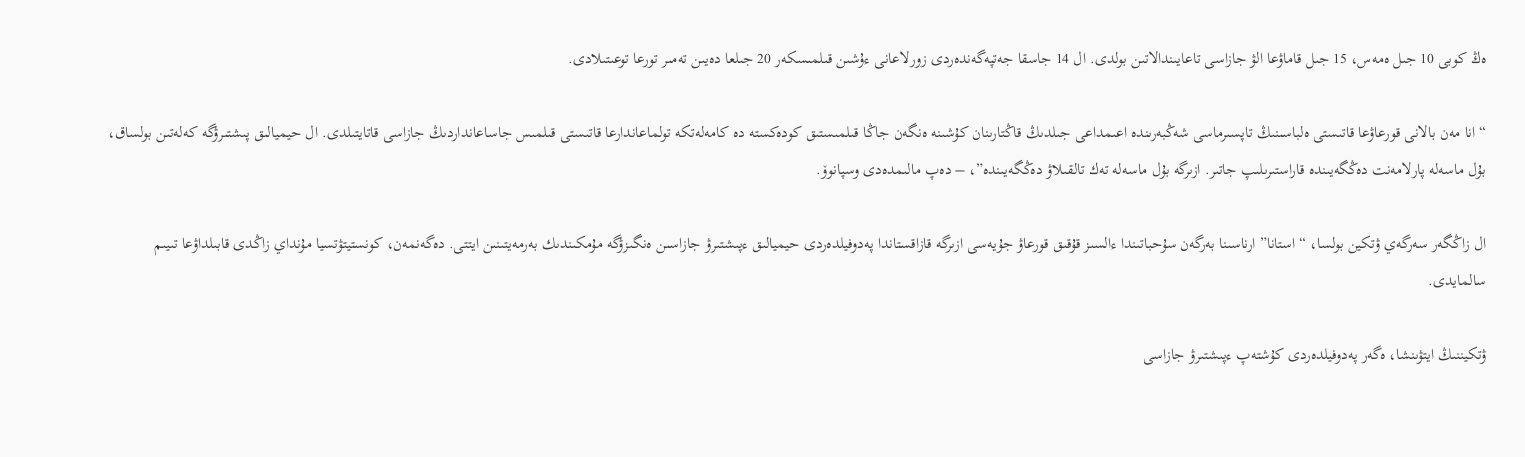ەڭ كوبى 10 جىل ەمەس، 15 جىل قاماۋعا الۋ جازاسى تاعايىندالاتىن بولدى. ال 14 جاسقا جەتپەگەندەردى زورلاعانى ءۇشىن قىلمىسكەر 20 جىلعا دەيىن تەمىر تورعا توعىتىلادى.

“انا مەن بالانى قورعاۋعا قاتىستى ەلباسىنىڭ تاپسىرماسى شەڭبەرىندە اعىمداعى جىلدىڭ قاڭتارىنان كۇشىنە ەنگەن جاڭا قىلمىستىق كودەكستە دە كامەلەتكە تولماعاندارعا قاتىستى قىلمىس جاساعانداردىڭ جازاسى قاتايتىلدى. ال حيميالىق پىشتىرۋگە كەلەتىن بولساق، بۇل ماسەلە پارلامەنت دەڭگەيىندە قاراستىرىلىپ جاتىر. ازىرگە بۇل ماسەلە تەك تالقىلاۋ دەڭگەيىندە”، – دەپ مالىمدەدى وسپانوۆ.

ال زاڭگەر سەرگەي ۋتكين بولسا، “استانا” ارناسىنا بەرگەن سۇحباتىندا ءالسىز قۇقىق قورعاۋ جۇيەسى ازىرگە قازاقستاندا پەدوفيلدەردى حيميالىق ءپىشتىرۋ جازاسىن ەنگىزۋگە مۇمكىندىك بەرمەيتىنىن ايتتى. دەگەنمەن، كونستيتۋتسيا مۇنداي زاڭدى قابىلداۋعا تىيىم سالمايدى.

ۋتكيننىڭ ايتۋىنشا، ەگەر پەدوفيلدەردى كۇشتەپ ءپىشتىرۋ جازاسى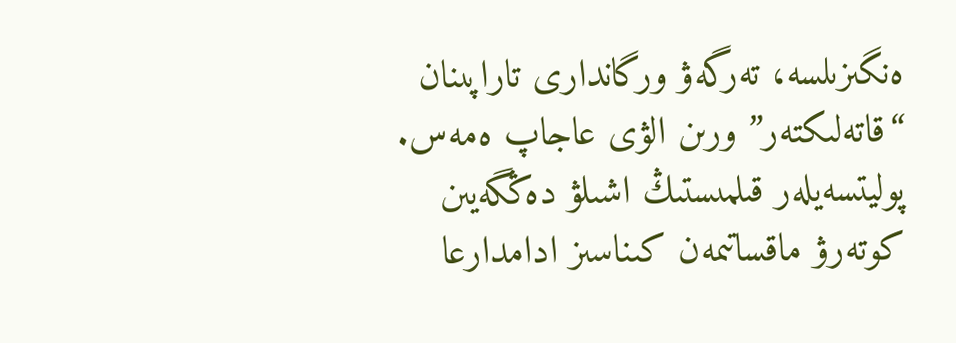ەنگىزىلسە، تەرگەۋ ورگاندارى تاراپىنان “قاتەلىكتەر” ورىن الۋى عاجاپ ەمەس. پوليتسەيلەر قىلمىستىڭ اشىلۋ دەڭگەيىن كوتەرۋ ماقساتىمەن كىناسىز ادامدارعا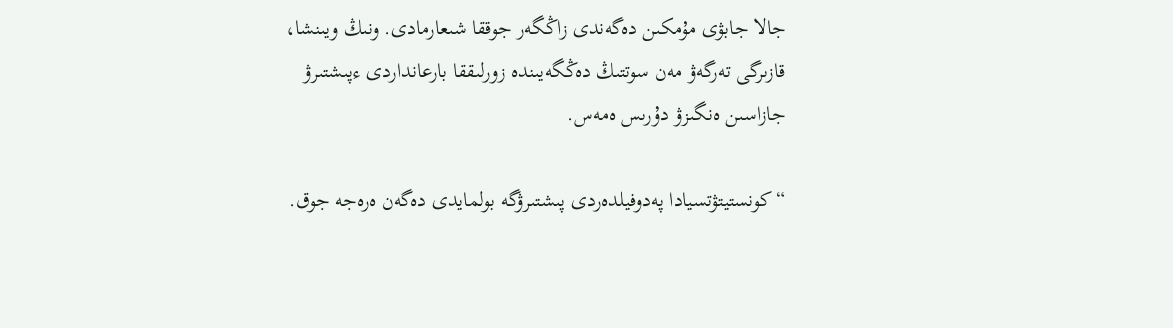جالا جابۋى مۇمكىن دەگەندى زاڭگەر جوققا شىعارمادى. ونىڭ ويىنشا، قازىرگى تەرگەۋ مەن سوتتىڭ دەڭگەيىندە زورلىققا بارعانداردى ءپىشتىرۋ جازاسىن ەنگىزۋ دۇرىس ەمەس.

“كونستيتۋتسيادا پەدوفيلدەردى پىشتىرۋگە بولمايدى دەگەن ەرەجە جوق.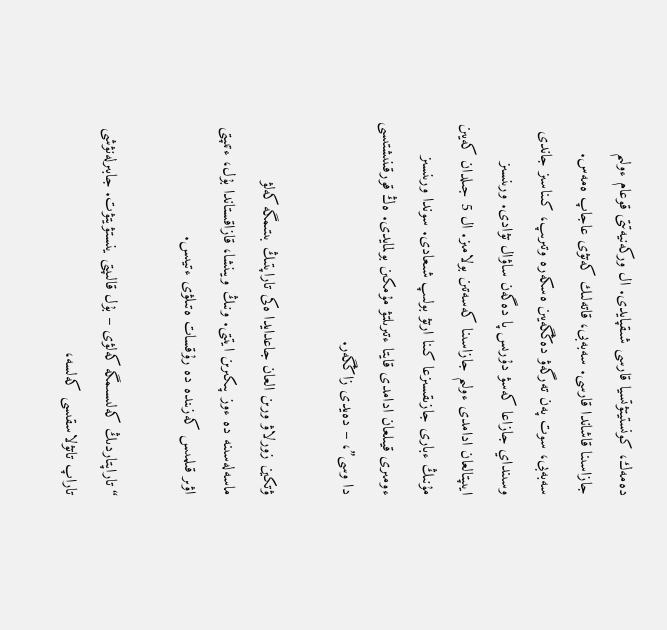دەمەك، كونستيتۋتسيا قارسى شىقپايدى. ال وركەنيەتتى قوعام ءولىم جازاسىنا قاشاندا قارسى. سەبەبى، قاتەلىك كەتۋى عاجاپ ەمەس. سەبەبى، سوت پەن تەرگەۋ دەڭگەيىن ەسكەرە وتىرىپ، كىناسىز جاندى وسىنداي جازاعا كەسۋ دۇرىس پا دەگەن ساۋال تۋادى. ورىنسىز ايىپتالعان ادامدى ءولىم جازاسىنا كەسەتىن بولامىز. ال 5 جىلدان كەيىن مۇنىڭ ءبارى جازىقسىزعا كىنا ارتۋ بولىپ شىعادى. سوندا ورىنسىز ءومىرى قيىلعان ادامدى قايتا ءتىرىلتۋ مۇمكىن بولمايدى. ەڭ قورقىنىشتىسى دا وسى”، – دەيدى زاڭگەر.

ۋتكين زورلاۋ ورىن العان جاعدايدا ەكى تاراپتىڭ بىتىمگە كەلۋ ماسەلەسىنە دە ءوز پىكىرىن ايتتى. ونىڭ ويىنشا، قازاقستاندا بۇل، ءتىپتى اۋىر قىلمىس كەزىندە دە رۇقسات ەتىلۋى ءتيىس.

“تاراپتاردىڭ كەلىسىمگە كەلۋى – بۇل قالىپتى ينستۋيتۋت. جابىرلەنۋشى تاراپ تاتۋلاسقىسى كەلسە،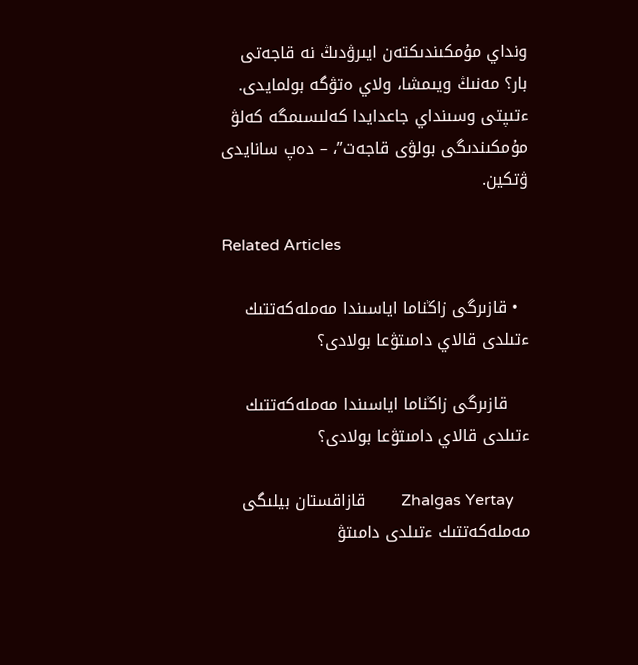ونداي مۇمكىندىكتەن ايىرۋدىڭ نە قاجەتى بار؟ مەنىڭ ويىمشا، ولاي ەتۋگە بولمايدى. ءتىپتى وسىنداي جاعدايدا كەلىسىمگە كەلۋ مۇمكىندىگى بولۋى قاجەت”، – دەپ سانايدى ۋتكين.

Related Articles

  • قازىرگى زاڭناما اياسىندا مەملەكەتتىك ءتىلدى قالاي دامىتۋعا بولادى؟

    قازىرگى زاڭناما اياسىندا مەملەكەتتىك ءتىلدى قالاي دامىتۋعا بولادى؟

    Zhalgas Yertay         قازاقستان بيلىگى مەملەكەتتىك ءتىلدى دامىتۋ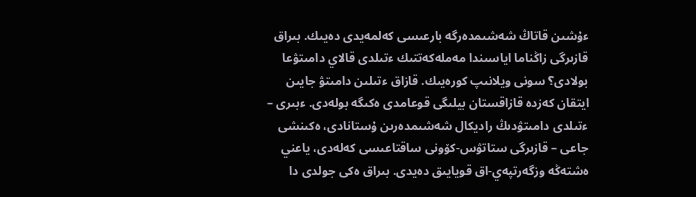ءۇشىن قاتاڭ شەشىمدەرگە بارعىسى كەلمەيدى دەيىك. بىراق قازىرگى زاڭناما اياسىندا مەملەكەتتىك ءتىلدى قالاي دامىتۋعا بولادى؟ سونى ويلانىپ كورەيىك. قازاق ءتىلىن دامىتۋ جايىن ايتقان كەزدە قازاقستان بيلىگى قوعامدى ەكىگە بولەدى. ءبىرى – ءتىلدى دامىتۋدىڭ راديكال شەشىمدەرىن ۇستانادى، ەكىنشى جاعى – قازىرگى ستاتۋس-كۆونى ساقتاعىسى كەلەدى، ياعني ەشتەڭە وزگەرتپەي-اق قويايىق دەيدى. بىراق ەكى جولدى دا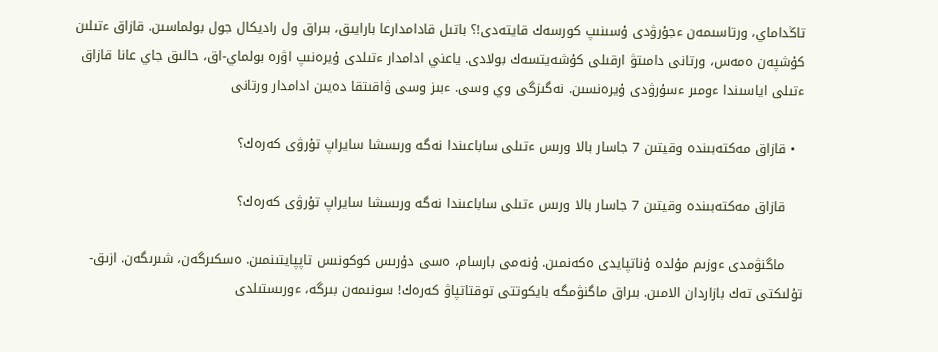تاڭداماي، ورتاسىمەن ءجۇرۋدى ۇسىنىپ كورسەك قايتەدى!؟ باتىل قادامدارعا بارايىق، بىراق ول راديكال جول بولماسىن. قازاق ءتىلىن كۇشپەن ەمەس، ورتانى دامىتۋ ارقىلى كۇشەيتسەك بولادى. ياعني ادامدار ءتىلدى ۇيرەنىپ اۋرە بولماي-اق، حالىق جاي عانا قازاق ءتىلى اياسىندا ءومىر ءسۇرۋدى ۇيرەنسىن. نەگىزگى وي وسى. ءبىز وسى ۋاقىتقا دەيىن ادامدار ورتانى

  • قازاق مەكتەبىندە وقيتىن 7 جاسار بالا ورىس ءتىلى ساباعىندا نەگە ورىسشا سايراپ تۇرۋى كەرەك؟

    قازاق مەكتەبىندە وقيتىن 7 جاسار بالا ورىس ءتىلى ساباعىندا نەگە ورىسشا سايراپ تۇرۋى كەرەك؟

    ماگنۋمدى ءوزىم مۇلدە ۇناتپايدى ەكەنمىن. ۇنەمى بارسام، ەسى دۇرىس كوكونىس تاپپايتىنمىن. ەسكىرگەن، شىرىگەن. ازىق-تۇلىكتى تەك بازاردان الامىن. بىراق ماگنۋمگە بايكوتتى توقتاتپاۋ كەرەك! سونىمەن بىرگە، ءورىستىلدى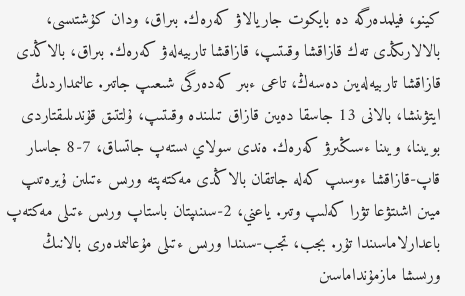كينو، فيلمدەرگە دە بايكوت جاريالاۋ كەرەك. بىراق، ودان كۇشتىسى، بالالارىڭدى تەك قازاقشا وقىتىپ، قازاقشا تاربيەلەۋ كەرەك. بىراق، بالاڭدى قازاقشا تاربيەلەيىن دەسەڭ، تاعى ءبىر كەدەرگى شىعىپ جاتىر. عالىمداردىڭ ايتۋىنشا، بالانى 13 جاسقا دەيىن قازاق تىلىندە وقىتىپ، ۇلتتىق قۇندىلىقتاردى بويىنا، ويىنا ءسىڭىرۋ كەرەك. ەندى سولاي ىستەپ جاتساق، 7-8 جاسار قاپ-قازاقشا ءوسىپ كەلە جاتقان بالاڭدى مەكتەپتە ورىس ءتىلىن ۇيرەتىپ ميىن اشىتۋعا تۋرا كەلىپ وتىر. ياعني، 2-سىنىپتان باستاپ ورىس ءتىلى مەكتەپ باعدارلاماسىندا تۇر. بجب، تجب-سىندا ورىس ءتىلى مۇعالىمدەرى بالانىڭ ورىسشا مازمۇنداماسىن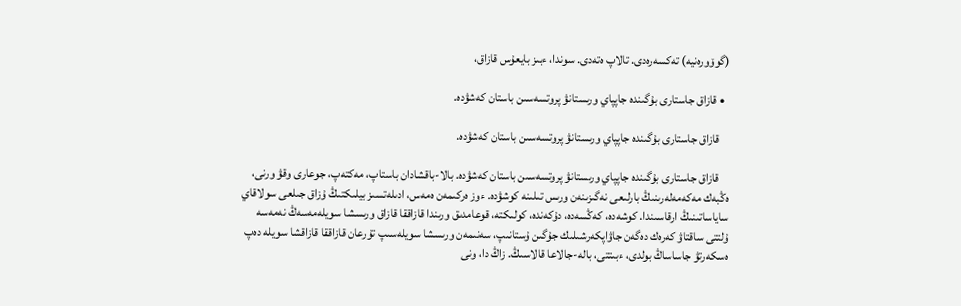(گوۆورەنيە) تەكسەرەدى. تالاپ ەتەدى. سوندا، ءبىز بايعۇس قازاق،

  • قازاق جاستارى بۇگىندە جاپپاي ورىستانۋ پروتسەسىن باستان كەشۋدە.

    قازاق جاستارى بۇگىندە جاپپاي ورىستانۋ پروتسەسىن باستان كەشۋدە.

    قازاق جاستارى بۇگىندە جاپپاي ورىستانۋ پروتسەسىن باستان كەشۋدە. بالا-باقشادان باستاپ، مەكتەپ، جوعارى وقۋ ورنى، ەڭبەك مەكەمەلەرىنىڭ بارلىعى نەگىزىنەن ورىس تىلىنە كوشۋدە. ءوز ەركىمەن ەمەس، ادىلەتسىز بيلىكتىڭ ۇزاق جىلعى سولاقاي ساياساتىنىڭ ارقاسىندا. كوشەدە، كەڭسەدە، دۇكەندە، كولىكتە، قوعامدىق ورىندا قازاققا قازاق ورىسشا سويلەمەسەڭ نەمەسە ۇلتتى ساقتاۋ كەرەك دەگەن جاۋاپكەرشىلىك جۇگىن ۇستانىپ، سەنىمەن ورىسشا سويلەسىپ تۇرعان قازاققا قازاقشا سويلە دەپ ەسكەرتۋ جاساساڭ بولدى، ءبىتتى، بالە-جالاعا قالاسىڭ. زاڭ دا، ونى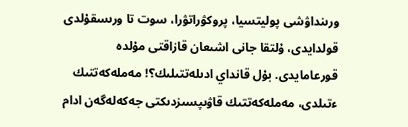ورىنداۋشى پوليتسيا، پروكۋراتۋرا، سوت تا ورىسقۇلدى قولدايدى، ۇلتقا جانى اشىعان قازاقتى مۇلدە قورعامايدى. بۇل قانداي ادىلەتتىلىك؟! مەملەكەتتىك ءتىلدى، مەملەكەتتىك قاۋىپسىزدىكتى جەكەلەگەن ادام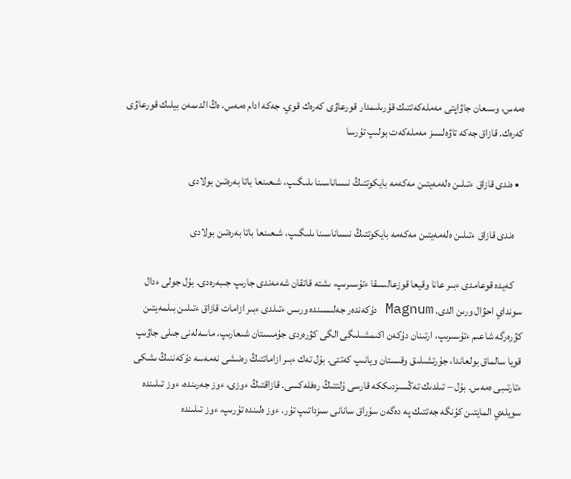ەمەس، وسىعان جاۋاپتى مەملەكەتتىك قۇرىلىمدار قورعاۋى كەرەك قوي. جەكە ادام ەمەس، ەڭ الدىمەن بيلىك قورعاۋى كەرەك. قازاق جەكە تاۋەلسىز مەملەكەت بولىپ تۇرسا

  • ەندى قازاق ءتىلىن ەلەمەيتىن مەكەمە بايكوتتىڭ نىساناسىنا ىلىگىپ، شىعىنعا باتا بەرەتىن بولادى

    ەندى قازاق ءتىلىن ەلەمەيتىن مەكەمە بايكوتتىڭ نىساناسىنا ىلىگىپ، شىعىنعا باتا بەرەتىن بولادى

    كەيدە قوعامدى ءبىر عانا وقيعا قوزعالىسقا ءتۇسىرىپ، ىشتە قاتقان شەمەندى جارىپ جىبەرەدى. بۇل جولى ءدال سونداي احۋال ورىن الدى. Magnum دۇكەندەر جەلىسىندە ورىس ءتىلدى ءبىر ازامات قازاق ءتىلىن بىلمەيتىن كۋرەرگە شاعىم ءتۇسىرىپ، ارتىنان دۇكەن اكىمشىلىگى الگى كۋرەردى جۇمىستان شىعارىپ، ماسەلەنى جىلى جاۋىپ قويا سالماق بولعاندا، جۇرتشىلىق وقىستان ويانىپ كەتتى. بۇل تەك ءبىر ازاماتتىڭ رەنىشى نەمەسە دۇكەننىڭ ىشكى ءتارتىبى ەمەس. بۇل – تىلدىك تەڭسىزدىككە قارسى ۇلتتىڭ رەفلەكسى. قازاقتىڭ ءوزى، ءوز جەرىندە، ءوز تىلىندە سويلەي المايتىن كۇنگە جەتتىك پە دەگەن سۇراق سانانى سىزداتىپ تۇر. ءوز ەلىندە تۇرىپ، ءوز تىلىندە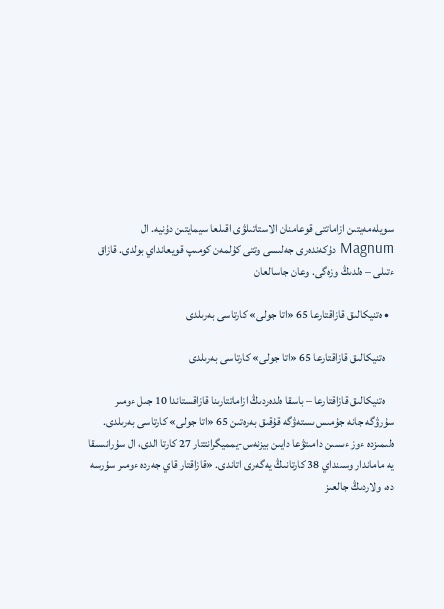سويلەمەيتىن ازاماتتى قوعامنان الاستاتىلۋى اقىلعا سيمايتىن دۇنيە. ال Magnum دۇكەندەرى جەلىسى وتتى كۇلمەن كومىپ قويعانداي بولدى. قازاق ءتىلى – ەلدىڭ وزەگى. وعان جاسالعان

  • ەتنيكالىق قازاقتارعا 65 «اتا جولى» كارتاسى بەرىلدى

    ەتنيكالىق قازاقتارعا 65 «اتا جولى» كارتاسى بەرىلدى

    ەتنيكالىق قازاقتارعا – باسقا ەلدەردىڭ ازاماتتارىنا قازاقستاندا 10 جىل ءومىر سۇرۋگە جانە جۇمىس ىستەۋگە قۇقىق بەرەتىن 65 «اتا جولى» كارتاسى بەرىلدى. ەلىمىزدە ءوز ءىسىن دامىتۋعا دايىن بيزنەس-يمميگرانتتار 27 كارتا الدى، ال سۇرانىسقا يە ماماندار وسىنداي 38 كارتانىڭ يەگەرى اتاندى. «قازاقتار قاي جەردە ءومىر سۇرسە دە، ولاردىڭ جالعىز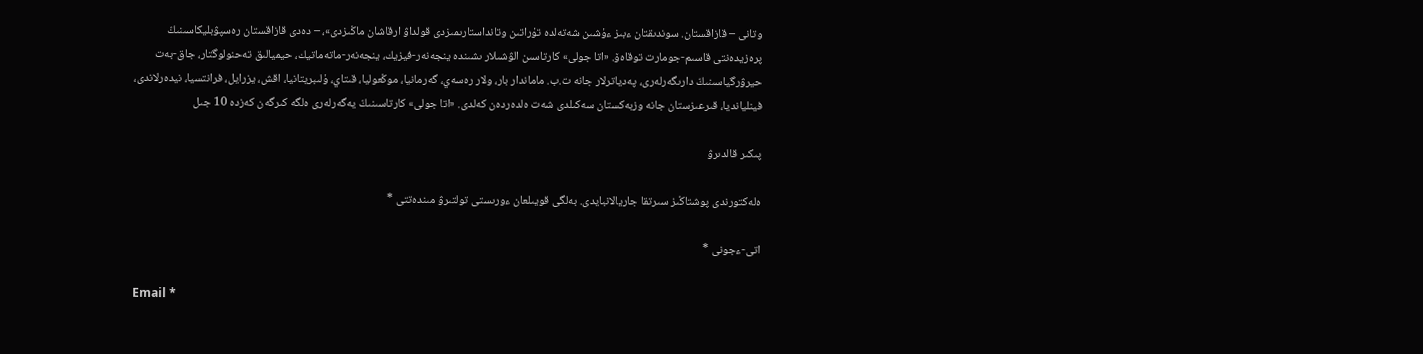وتانى – قازاقستان. سوندىقتان ءبىز ءۇشىن شەتەلدە تۇراتىن وتانداستارىمىزدى قولداۋ ارقاشان ماڭىزدى»، – دەدى قازاقستان رەسپۋبليكاسىنىڭ پرەزيدەنتى قاسىم-جومارت توقاەۆ. «اتا جولى» كارتاسىن الۋشىلار ىشىندە ينجەنەر-فيزيك، ينجەنەر-ماتەماتيك، حيميالىق تەحنولوگتار، جاق-بەت حيرۋرگياسىنىڭ دارىگەرلەرى، پەدياترلار جانە ت.ب. ماماندار بار، ولار رەسەي، گەرمانيا، موڭعوليا، قىتاي، ۇلىبريتانيا، اقش، يزرايل، فرانتسيا، نيدەرلاندى، فينليانديا، قىرعىزستان جانە وزبەكستان سەكىلدى شەت ەلدەردەن كەلدى. «اتا جولى» كارتاسىنىڭ يەگەرلەرى ەلگە كىرگەن كەزدە 10 جىل

پىكىر قالدىرۋ

ەلەكتورندى پوشتاڭىز سىرتقا جاريالانبايدى. بەلگى قويىلعان ءورىستى تولتىرۋ مىندەتتى *

اتى-ءجونى *

Email *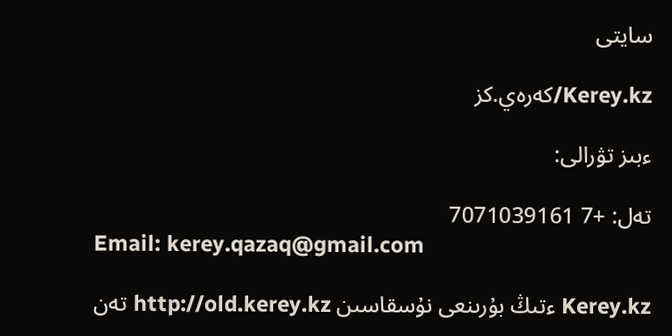سايتى

Kerey.kz/كەرەي.كز

ءبىز تۋرالى:

تەل: +7 7071039161
Email: kerey.qazaq@gmail.com

Kerey.kz ءتىڭ بۇرىنعى نۇسقاسىن http://old.kerey.kz تەن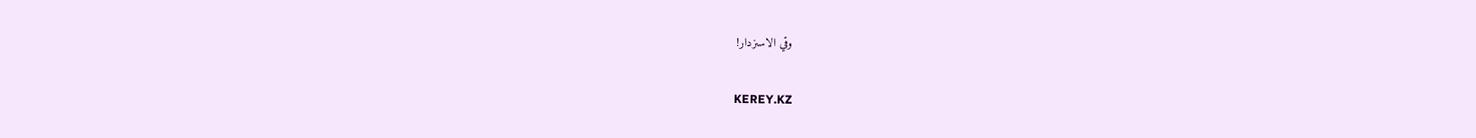وقي الاسىزدار!

KEREY.KZ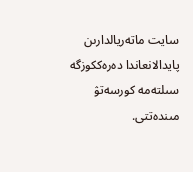سايت ماتەريالدارىن پايدالانعاندا دەرەككوزگە سىلتەمە كورسەتۋ مىندەتتى.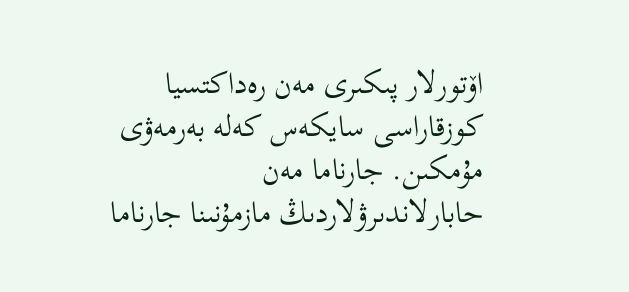اۆتورلار پىكىرى مەن رەداكتسيا كوزقاراسى سايكەس كەلە بەرمەۋى مۇمكىن. جارناما مەن حابارلاندىرۋلاردىڭ مازمۇنىنا جارناما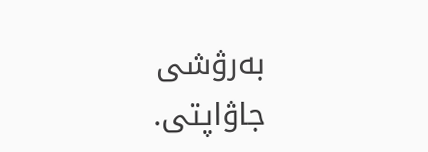بەرۋشى جاۋاپتى.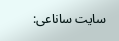سايت ساناعى: